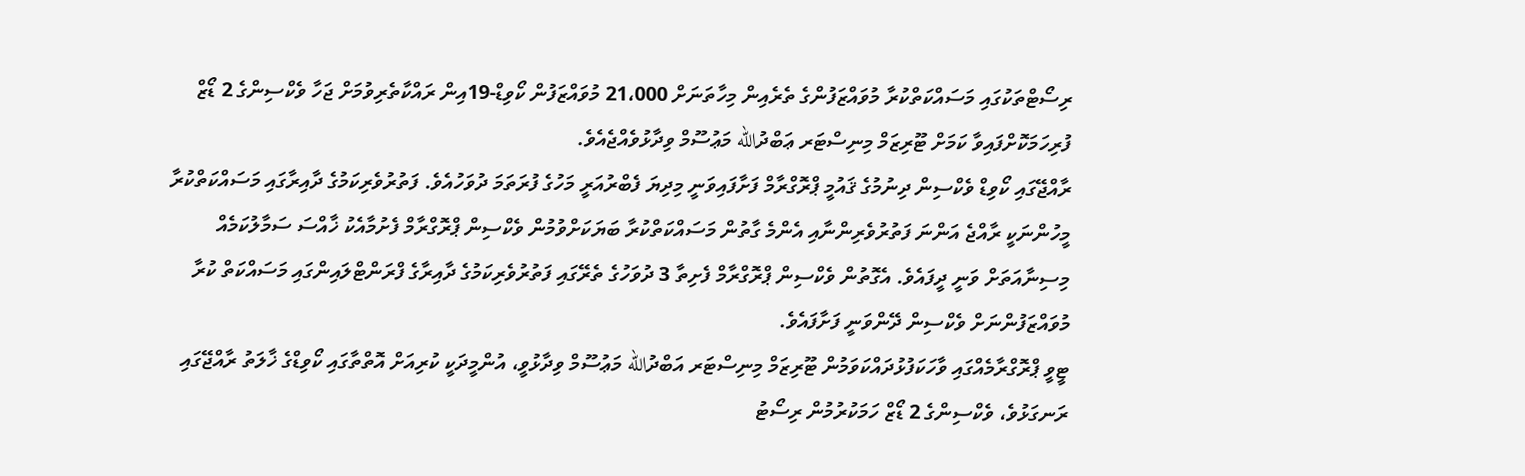ރިސޯޓްތަކުގައި މަސައްކަތްކުރާ މުވައްޒަފުންގެ ތެރެއިން މިހާތަނަށް 21،000 މުވައްޒަފުން ކޯވިޑް-19އިން ރައްކާތެރިވުމަށް ޖަހާ ވެކްސިންގެ 2 ޑޯޒް ފުރިހަމަކޮށްފައިވާ ކަމަށް ޓޫރިޒަމް މިނިސްޓަރ ޢަބްދުالله މަޢުސޫމް ވިދާޅުވެއްޖެއެވެ.
ރާއްޖޭގައި ކޯވިޑް ވެކްސިން ދިނުމުގެ ޤައުމީ ޕްރޮގްރާމް ފަށާފައިވަނީ މިދިޔަ ފެބްރުއަރީ މަހުގެ ފުރަތަމަ ދުވަހުއެވެ. ފަތުރުވެރިކަމުގެ ދާއިރާގައި މަސައްކަތްކުރާ މީހުންނަކީ ރާއްޖެ އަންނަ ފަތުރުވެރިންނާއި އެންމެ ގާތުން މަސައްކަތްކުރާ ބަޔަކަށްވުމުން ވެކްސިން ޕްރޮގްރާމް ފެށުމާއެކު ޚާއްސަ ސަމާލުކަމެއް މިސިނާއަތަށް ވަނީ ދީފައެވެ. އެގޮތުން ވެކްސިން ޕްރޮގްރާމް ފެށިތާ 3 ދުވަހުގެ ތެރޭގައި ފަތުރުވެރިކަމުގެ ދާއިރާގެ ފްރަންޓްލައިންގައި މަސައްކަތް ކުރާ މުވައްޒަފުންނަށް ވެކްސިން ދޭންވަނީ ފަށާފައެވެ.
ޓީވީ ޕްރޮގްރާމެއްގައި ވާހަކަފުޅުދައްކަވަމުން ޓޫރިޒަމް މިނިސްޓަރ އަބްދުالله މަޢުސޫމް ވިދާޅުވީ، އުންމީދަކީ ކުރިއަށް އޮތްތާގައި ކޯވިޑްގެ ޚާލަތު ރާއްޖޭގައި ރަނގަޅުވެ، ވެކްސިންގެ 2 ޑޯޒް ހަމަކުރުމުން ރިސޯޓު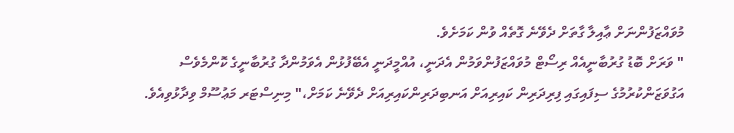މުވައްޒަފުންނަށް ޢާއިލާ ގާތަށް ދެވޭނެ ގޮތެއް ވުން ކަމަށެވެ.
" ވަރަށް ބޮޑު ގުރުބާނީއެއް ރިސޯޓް މުވައްޒަފުންވަމުން އެދަނީ، އުއްމީދަނީ އެބޭފުޅުން އެވަމުންދާ ގުރުބާނީގެ ކޮންމެވެސް އަގުވަޒަންކުރުމުގެ ސިފައިގައި ފިރިދަރިން ކައިރިއަށް އަނބިދަރިންކައިރިއަށް ދެވޭނެ ކަމަށް،" މިނިސްޓަރ މަޢުސޫމް ވިދާޅުވިއެވެ.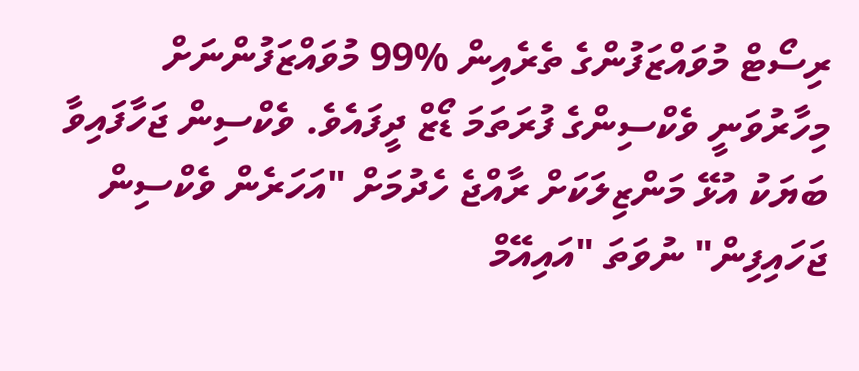ރިސޯޓް މުވައްޒަފުންގެ ތެރެއިން %99 މުވައްޒަފުންނަށް މިހާރުވަނީ ވެކްސިންގެ ފުރަތަމަ ޑޯޒް ދީފައެވެ. ވެކްސިން ޖަހާފައިވާ ބަޔަކު އުޅޭ މަންޒިލަކަށް ރާއްޖެ ހެދުމަށް "އަހަރެން ވެކްސިން ޖަހައިފިން" ނުވަތަ "އައިއޭމް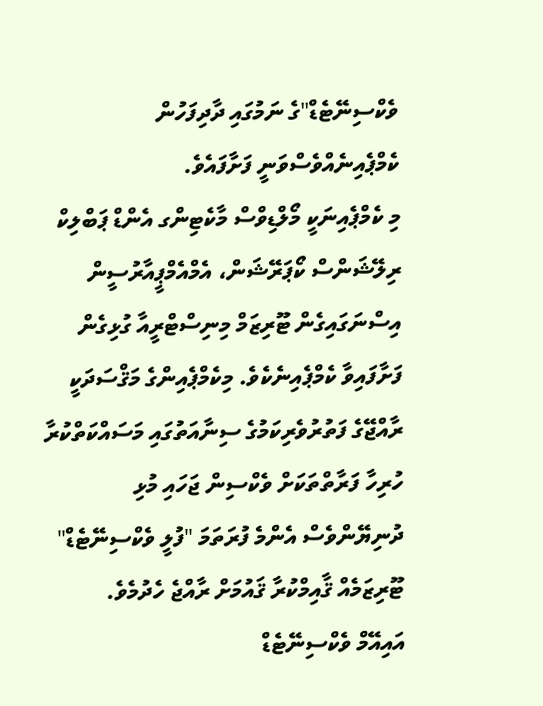ވެކްސިނޭޓެޑް"ގެ ނަމުގައި ދާދިފަހުން ކެމްޕެއިނެއްވެސްވަނީ ފަށާފައެވެ.
މި ކެމްޕެއިނަކީ މޯލްޑިވްސް މާކެޓިންގ އެންޑް ޕަބްލިކް ރިލޭޝަންސް ކޯޕަރޭޝަން، އެމްއެމްޕީއާރުސީން އިސްނަގައިގެން ޓޫރިޒަމް މިނިސްޓްރީއާ ގުޅިގެން ފަށާފައިވާ ކެމްޕެއިނެކެވެ. މިކެމްޕެއިންގެ މަޤްސަދަކީ ރާއްޖޭގެ ފަތުރުވެރިކަމުގެ ސިނާއަތުގައި މަސައްކަތްކުރާ ހުރިހާ ފަރާތްތަކަށް ވެކްސިން ޖަހައި މުޅި ދުނިޔޭންވެސް އެންމެ ފުރަތަމަ "ފުލީ ވެކްސިނޭޓެޑް" ޓޫރިޒަމެއް ޤާއިމްކުރާ ޤައުމަށް ރާއްޖެ ހެދުމެވެ.
އައިއޭމް ވެކްސިނޭޓެޑް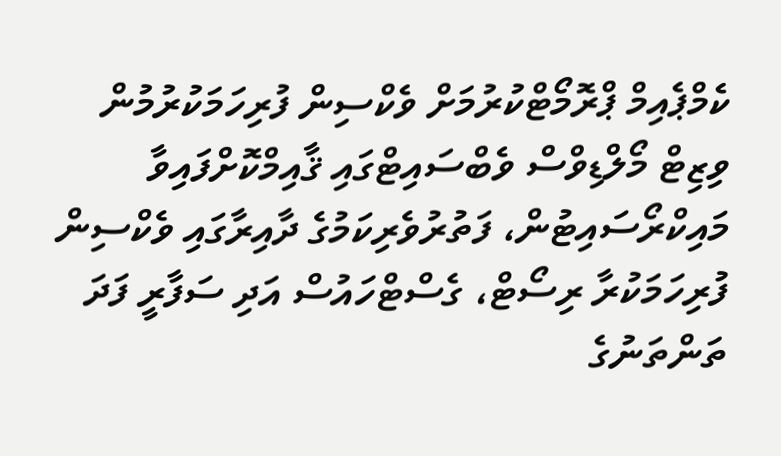ކެމްޕެއިމް ޕްރޮމޯޓްކުރުމަށް ވެކްސިން ފުރިހަމަކުރުމުން ވިޒިޓް މޯލްޑިވްސް ވެބްސައިޓްގައި ޤާއިމްކޮށްފައިވާ މައިކްރޯސައިޓުން، ފަތުރުވެރިކަމުގެ ދާއިރާގައި ވެކްސިން ފުރިހަމަކުރާ ރިސޯޓް، ގެސްޓްހައުސް އަދި ސަފާރީ ފަދަ ތަންތަނުގެ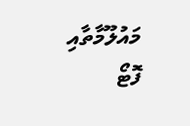މައުލޫމާތާއި ފޮޓޯ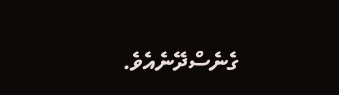ގެނެސްދޭނެއެވެ.